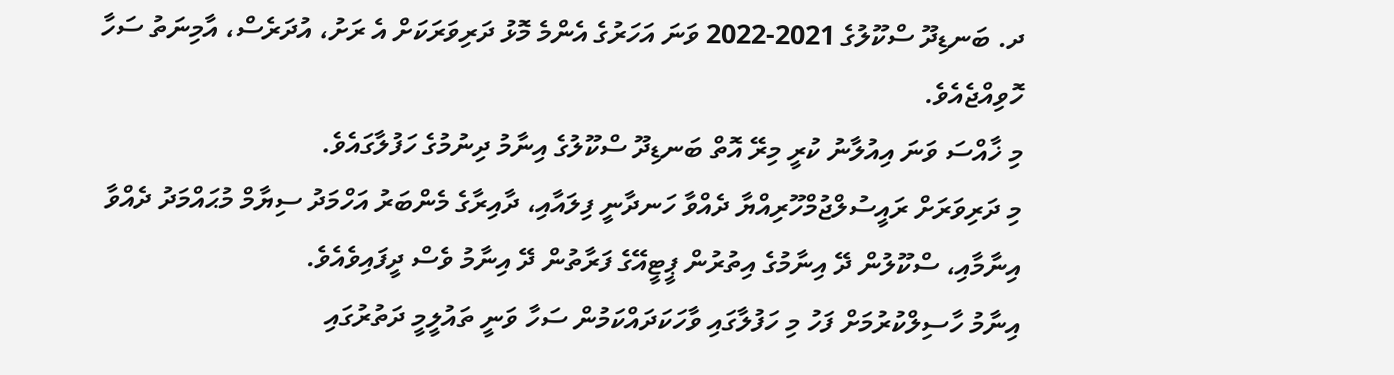ދ. ބަނޑިދޫ ސްކޫލުގެ 2021-2022 ވަނަ އަހަރުގެ އެންމެ މޮޅު ދަރިވަރަކަށް އެ ރަށު، އުދަރެސް، އާމިނަތު ސަހާ ހޮވިއްޖެއެވެ.
މި ޚާއްސަ ވަނަ އިއުލާނު ކުރީ މިރޭ އޮތް ބަނޑިދޫ ސްކޫލުގެ އިނާމު ދިނުމުގެ ހަފުލާގައެވެ.
މި ދަރިވަރަށް ރައީސުލްޖުމްހޫރިއްޔާ ދެއްވާ ހަނދާނީ ފިލައާއި، ދާއިރާގެ މެންބަރު އަހްމަދު ސިޔާމް މުޙައްމަދު ދެއްވާ އިނާމާއި، ސްކޫލުން ދޭ އިނާމުގެ އިތުރުން ޕީޓީއޭގެ ފަރާތުން ދޭ އިނާމު ވެސް ދީފައިވެއެވެ.
އިނާމު ހާސިލްކުރުމަށް ފަހު މި ހަފުލާގައި ވާހަކަދައްކަމުން ސަހާ ވަނީ ތައުލީމީ ދަތުރުގައި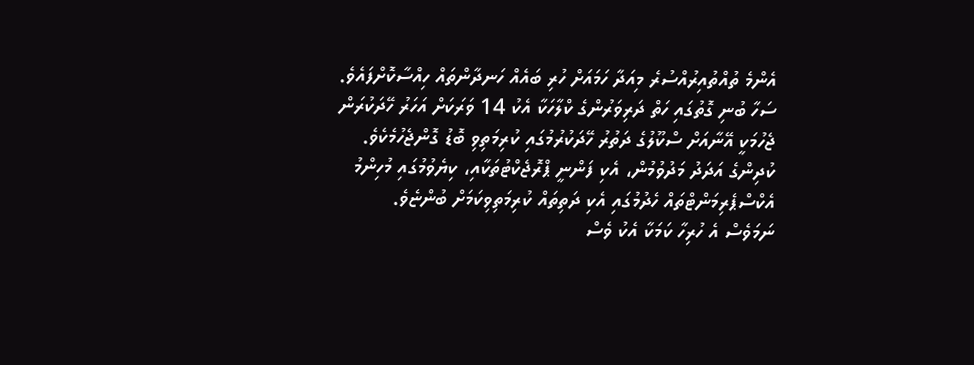އެންމެ ތުއްތުއިރުއްސުރެ މިއަދާ ހަމައަށް ހުރި ބައެއް ހަނދާންތައް ހިއްސާކޮށްފައެވެ.
ސަހާ ބުނި ގޮތުގައި ހަތް ދަރިވަރުންގެ ކްލާހަކާ އެކު 14 ވަރަކަށް އަހަރު ހޭދަކުރަން ޖެހުމަކީ އޭނާއަށް ސްކޫލުގެ ދަތުރު ހޭދަކުރުމުގައި ކުރިމަތިވި ބޮޑު ގޮންޖެހުމެކެވެ.
ކުދިންގެ އަދަދު މަދުވުމުން، އެކި ފަންނީ ޕްރޮޖެކްޓުތަކާއި، ކިޔެވުމުގައި މުހިންމު އެކްސްޕެރިމަންޓްތައް ހެދުމުގައި އެކި ދަތިތައް ކުރިމަތިވިކަމަށް ބުންޏެވެ.
ނަމަވެސް އެ ހުރިހާ ކަމަކާ އެކު ވެސް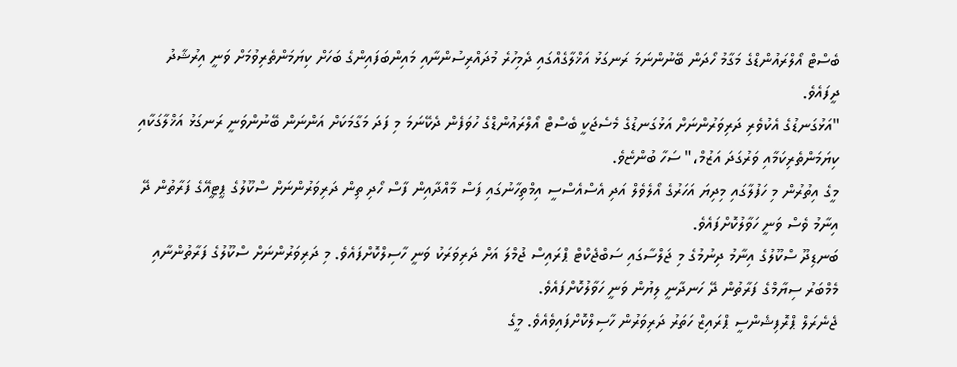ބެސްޓް އޯލްރައުންޑްގެ މަގާމު ހޯދަން ބޭނުންނަމަ ރަނގަޅު އަޚްލާގެއްގައި ދެމިހުރެ މުދައްރިސުންނާއި މައިންބަފައިންގެ ބަހަށް ކިޔަމަންތެރިވުމަށް ވަނީ އިރުޝާދު ދީފައެވެ.
"އަޅުގަނޑުގެ އެކުވެރި ދަރިވަރުންނަށް އަޅުގަނޑުގެ މެސެޖަކީ ބެސްޓް އޯލްރައުންޑްގެ ހުވަފެން ދެކޭނަމަ މި ފަދަ މަގާމަކަށް އަންނަން ބޭނުންވަނީ ރަނގަޅު އަޚްލާގަކާއި ކިޔަމަންތެރިކަމާއި ވަރުގަދަ އަޒުމް،" ސަހާ ބުންޏެވެ.
މީގެ އިތުރުން މި ހަފުލާގައި މިދިޔަ އަހަރުގެ އޯލެވެލް އަދި އެސްއެސްސީ އިމްތިހާނުގައި ފަސް މާއްދާއިން ފާސް ހޯދި ތިން ދަރިވަރުންނަށް ސްކޫލުގެ ޕީޓީއޭގެ ފަރާތުން ދޭ އިނާމު ވެސް ވަނީ ހަވާލުކޮށްފައެވެ.
ބަނޑިދޫ ސްކޫލުގެ އިނާމު ދިނުމުގެ މި ޖަލްސާގައި ސަބްޖެކްޓް ޕްރައިސް ޖުމްލަ އަށް ދަރިވަރަކު ވަނީ ހާސިލްކޮށްފައެވެ. މި ދަރިވަރުންނަށް ސްކޫލުގެ ފަރާތުންނާއި މެމްބަރު ސިޔާމްގެ ފަރާތުން ދޭ ހަނދާނީ ލިޔުން ވަނީ ހަވާލުކޮށްފައެވެ.
ޖެނެރަލް ޕްރޮފިޝެންސީ ޕްރައިޒް ހަތަރު ދަރިވަރުން ހާސިލްކޮށްފައިވެއެވެ. މީގެ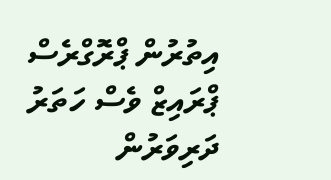އިތުރުން ޕްރޮގްރެސް ޕްރައިޒް ވެސް ހަތަރު ދަރިވަރުން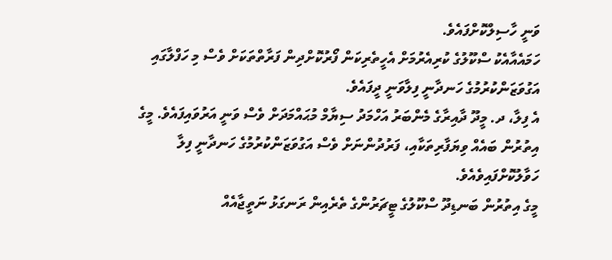ވަނީ ހާސިލްކޮށްފައެވެ.
ހަމައެއާއެކު ސްކޫލުގެ ކުރިއެރުމަށް އެހީތެރިކަން ފޯރުކޮށްދިން ފަރާތްތަކަށް ވެސް މި ހަފްލާގައި އަގުވަޒަންކުރުމުގެ ހަނދާނީ ފިލާވަނީ ދީފައެވެ.
އެ ފިލާ، ދ. މީދޫ ދާއިރާގެ މެންބަރު އަހްމަދު ސިޔާމް މުޙައްމަދަށް ވެސް ވަނީ އަރުވައިފައެވެ. މީގެ އިތުރުން ބައެއް ވިޔަފާރިތަކާއި، ފަރުދުންނަށް ވެސް އަގުވަޒަންކުރުމުގެ ހަނދާނީ ފިލާ ހަވާލުކޮށްފައިވެއެވެ.
މީގެ އިތުރުން ބަނޑިދޫ ސްކޫލުގެ ޓީޗަރުންގެ ތެރެއިން ރަނގަޅު ނަތީޖާއެއް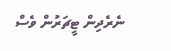ނެރެދިން ޓީޗަރުން ވެސް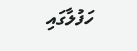ހަފުލާގައި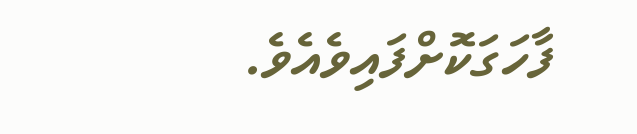ފާހަގަކޮށްފައިވެއެވެ.